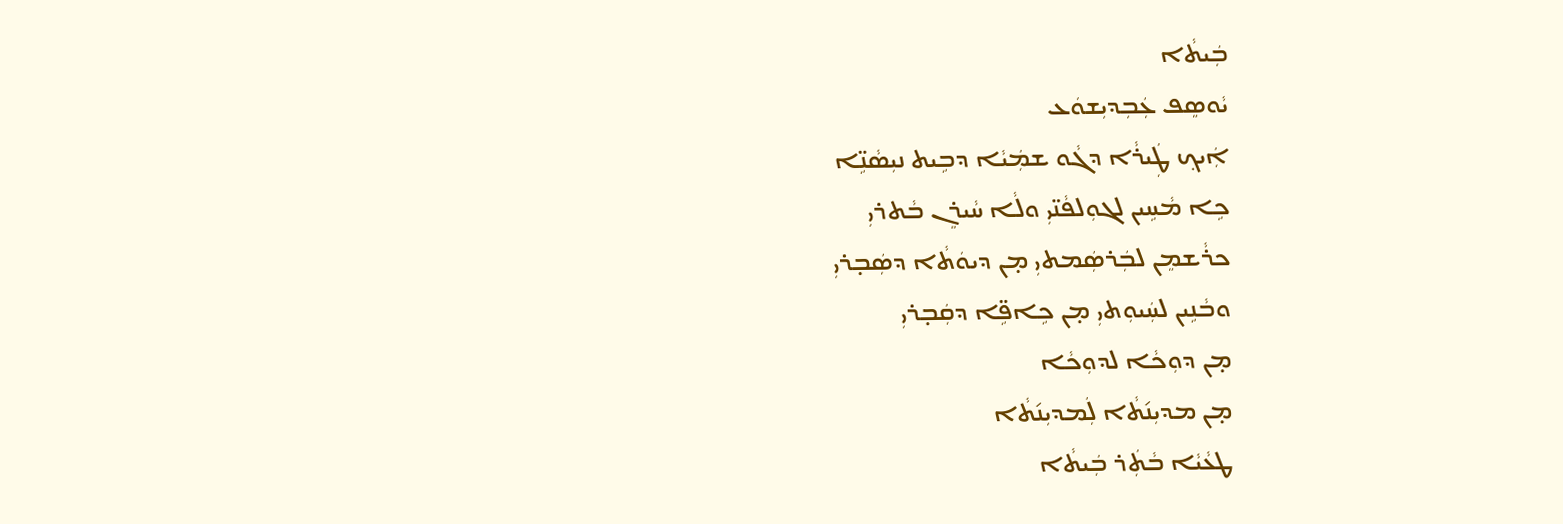ܒܲܝܬܵܐ
ܝܵܘܣܸܦ ܥܲܒܼܕܝܼܫܘܿܥ
ܐܲܝܟ݂ ܛܲܝܪܵܐ ܕܓܵܘ ܫܡܲܝܵܐ ܕܒܹܝܬ ܢܝܼܣܵܢܹ̈ܐ
ܟܹܐ ܡܵܚܹܝܢ ܠܓܘܼܠܦܵܢ̈ܝܼ ܘܠܵܐ ܚܵܝܪܸܢ ܒܵܬܪܝܼ
ܟܪܵܫܡܸܢ ܠܒܲܪܣܲܡܬܝܼ ܡ̣ܢ ܕܝܘܿܬܵܐ ܕܣܲܒ̣ܪܝܼ
ܘܒܵܢܹܝܢ ܠܚܲܝܘܼܬܝܼ ܡ̣ܢ ܟܹܐܦܹ̈ܐ ܕܩܲܒ̣ܪܝܼ
ܡ̣ܢ ܕܘܼܟܵܐ ܠܕܘܼܟܵܐ
ܡ̣ܢ ܡܕܝܼܢ݇ܬܵܐ ܠܲܡܕܝܼܢ݇ܬܵܐ
ܛܥܵܝܵܐ ܒܵܬܲܪ ܒܲܝܬܵܐ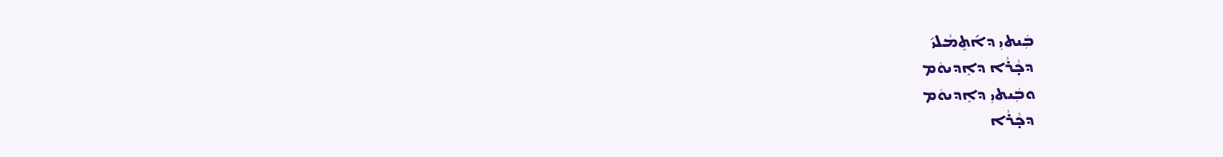ܒܲܝܬܝܼ ܕܐ݇ܬܸܡܵܠܝ݇
ܕܟ̣ܵܪܵܐ ܕܐܸܕܝܘܿܡ
ܘܒܲܝܬܝܼ ܕܐܸܕܝܘܿܡ
ܕܟ̣ܵܪܵܐ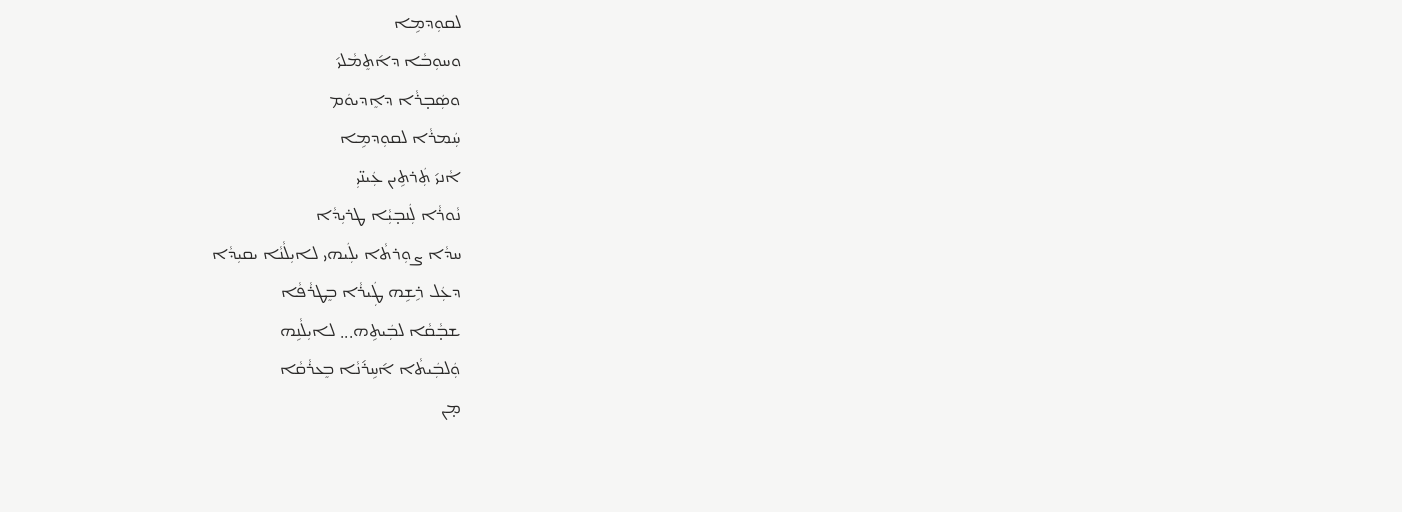ܠܩܘܼܕܡܹܐ
ܘܚܘܼܒܵܐ ܕܐ݇ܬܸܡܵܠܝ݇
ܘܣܲܒ̣ܪܵܐ ܕܐܸܕܝܘܿܡ
ܚܲܡܪܵܐ ܠܩܘܼܕܡܹܐ
ܐܵܢܝ݇ ܬܲܪܬܹܝܢ ܥܲܝܢ̈ܝܼ
ܢܵܘܪܵܐ ܠܲܢܒ̣ܝܼܵܐ ܛܪܝܼܕܵܐ
ܚܕܵܐ ܨܘܼܪܬܵܐ ܝܠܲܝܗܝ ܠܐܝܼܠܵܢܵܐ ܝܩܝܼܕܵܐ
ܕܥܲܠ ܪܹܫܹܗ ܛܲܝܪܵܐ ܒܸܛܪܵܦܵܐ
ܫܒ̣ܵܩܵܐ ܠܒܲܝܬܹܗ܂܂܂ ܠܐܝܼܠܵܢܹܗ
ܘܲܠܒܲܝܬܵܐ ܐ݇ܚܹܪ݇ܢܵܐ ܒܸܥܪܵܩܵܐ
ܡ̣ܢ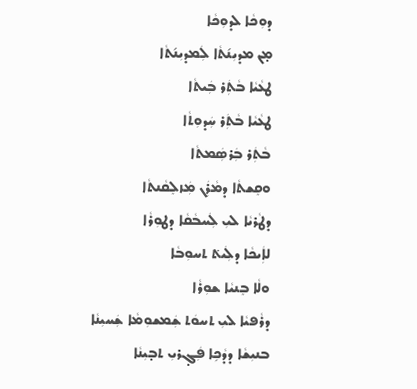ܕܘܼܟܵܐ ܠܕܘܼܟܵܐ
ܡ̣ܢ ܡܕܝܼܢ݇ܬܵܐ ܠܲܡܕܝܼܢ݇ܬܵܐ
ܛܥܵܝܵܐ ܒܵܬܲܪ ܒܲܝܬܵܐ
ܛܥܵܝܵܐ ܒܵܬܲܪ ܚܲܕܘܼܬܵܐ
ܒܵܬܲܪ ܒܲܪܣܲܡܬܵܐ
ܘܩܸܫܬܵܐ ܕܡܵܪܲܢ ܡܲܙܠܸܩܵܢܬܵܐ
ܕܛܵܪܝܵܐ ܠܝܼ ܠܲܚܒܵܩܵܐ ܕܛܘܼܪܵܐ
ܠܐܲܝܟܵܐ ܕܠܲܝܬ݁ ܬܚܘܼܒܵܐ
ܘܠܵܐ ܒܸܢܝܵܐ ܫܘܼܪܵܐ
ܕܪܵܦܝܵܐ ܠܝܼ ܬܚܘܿܬ ܫܲܡܫܘܼܡܵܐ ܫܲܚܝܼܢܵܐ
ܒܢܝܼܫܵܐ ܕܕܵܟܹܐ ܦܲܓ̣ܪܝܼ ܬܒ̣ܝܼܢܵܐ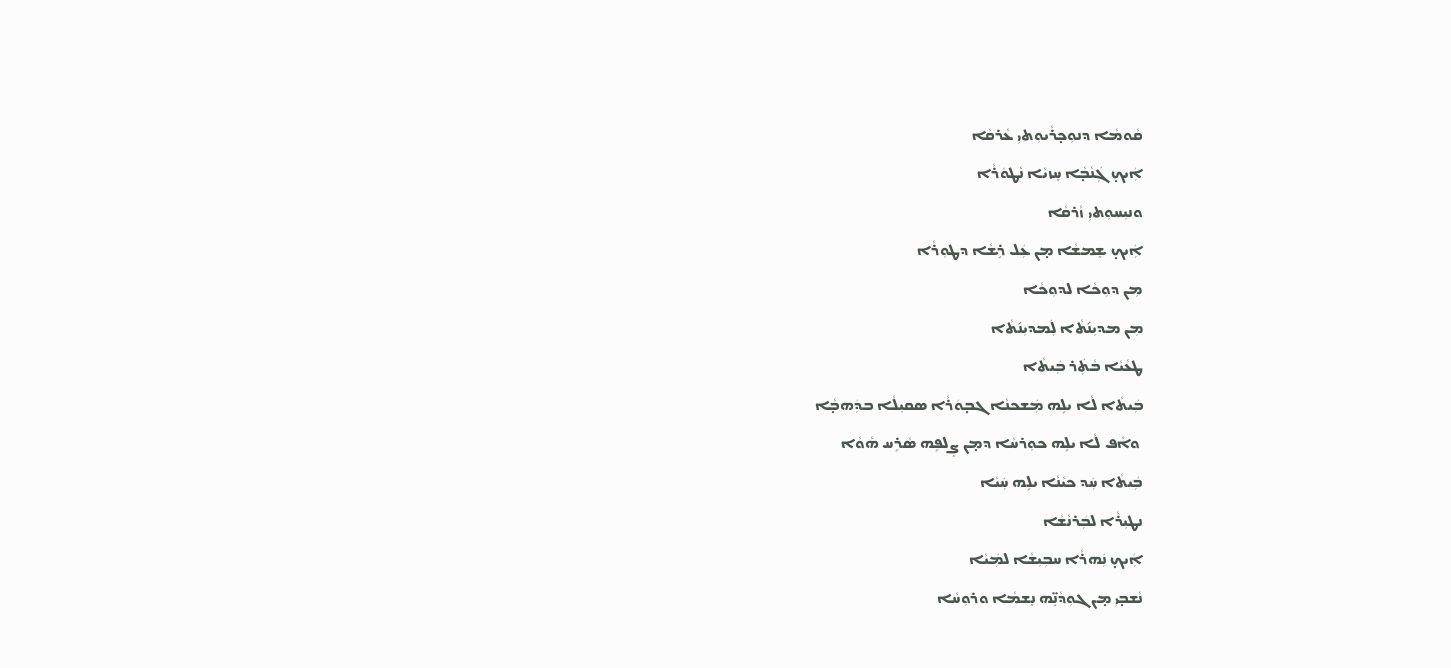ܩܵܘܡܵܐ ܕܢܘܼܟ̣ܪܵܝܘܼܬܝܼ ܥܵܪܩܵܐ
ܐܲܝܟ̣ ܓܲܢܵܒ̣ܵܐ ܚܸܙܝܵܐ ܢܵܛܘܿܪܵܐ
ܘܢܝܼܚܘܼܬܝܼ ܙܵܪܩܵܐ
ܐܲܝܟ̣ ܫܸܡܫܵܐ ܡ̣ܢ ܥܲܠ ܪܹܫܵܐ ܕܛܘܼܪܵܐ
ܡܼܢ ܕܘܼܟܵܐ ܠܕܘܼܟܵܐ
ܡܼܢ ܡܕܝܼܢ݇ܬܵܐ ܠܲܡܕܝܼܢ݇ܬܵܐ
ܛܥܵܝܵܐ ܒܵܬܲܪ ܒܲܝܬܵܐ
ܒܲܝܬܵܐ ܠܵܐ ܝܠܹܗ ܡܲܫܟܢܵܐ ܓܒ̣ܘܿܪܵܐ ܣܩܝܼܠܵܐ ܒܕܲܗܒ̣ܵܐ
 ܘܐܵܦ ܠܵܐ ܝܠܹܗ ܟܘܼܪܚܵܐ ܕܡ̣ܢ ܨܸܠܦܹܗ ܣܵܪܹܚ ܗܵܘܵܐ
ܒܲܝܬܵܐ ܚܲܕ ܟܝܵܢܵܐ ܝܠܹܗ ܚܲܝܵܐ
ܢܛܝܼܪܵܐ ܠܒܲܪܢܵܫܵܐ
ܐܲܝܟ̣ ܢܲܗܪܵܐ ܚܒܼܝܼܫܵܐ ܠܡܲܝܵܐ
ܢܵܫܒ̣ܝܼ ܡ̣ܢ ܓܘܼܕܵܢܹ̈ܗ ܢܸܫܡܵܐ ܘܪܘܼܚܵܐ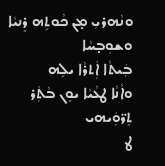ܘܢܵܗܪܝܼ ܡ̣ܢ ܟܵܘܬܹܗ ܪܸܢܝܵܐ ܘܫܘܼܒ̣ܚܵܐ
ܒܲܝܬܵܐ ܐܲܬܪܵܐ ܝܠܹܗ
ܘܐܵܢܵܐ ܛܥܵܝܵܐ ܝܘܸܢ ܒܵܬܲܪ ܬܸܖ̈ܘܲܝܗܝ
ܛ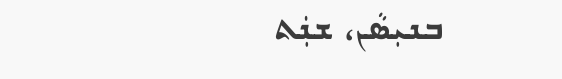ܒܢܝܼܣܵܢ، ܫܢܲܬ